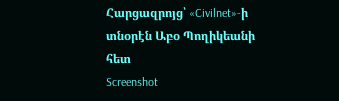Հարցազրոյց՝ «Civilnet»-ի տնօրէն Աբօ Պողիկեանի հետ
Screenshot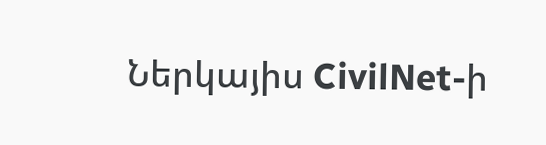Ներկայիս CivilNet-ի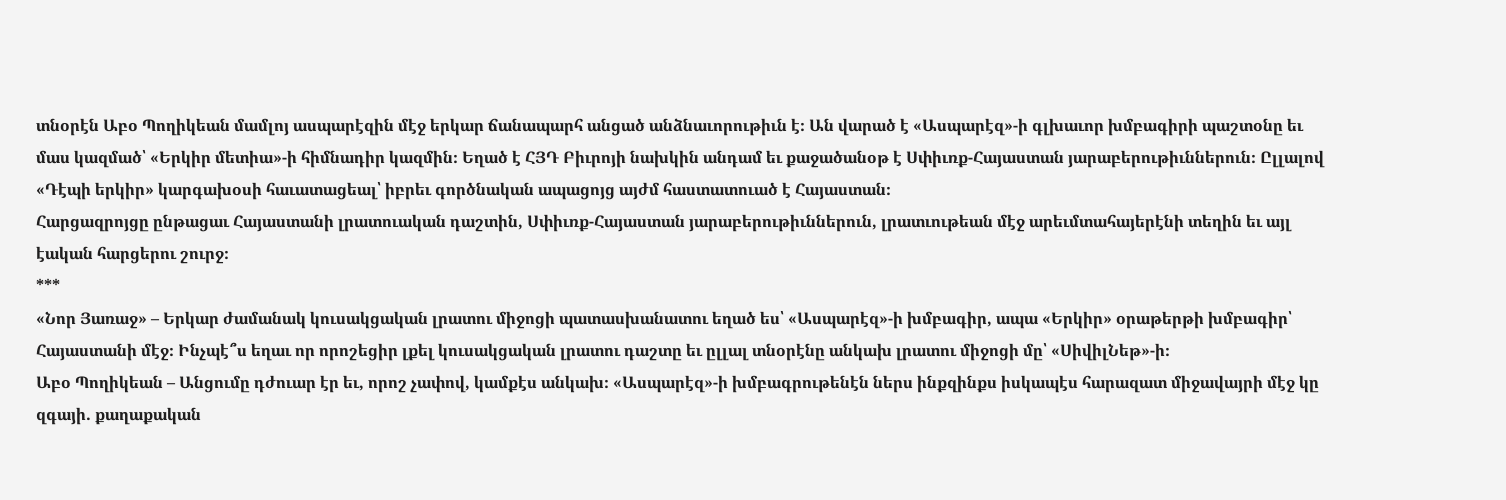տնօրէն Աբօ Պողիկեան մամլոյ ասպարէզին մէջ երկար ճանապարհ անցած անձնաւորութիւն է։ Ան վարած է «Ասպարէզ»-ի գլխաւոր խմբագիրի պաշտօնը եւ մաս կազմած՝ «Երկիր մետիա»-ի հիմնադիր կազմին։ Եղած է ՀՅԴ Բիւրոյի նախկին անդամ եւ քաջածանօթ է Սփիւռք-Հայաստան յարաբերութիւններուն։ Ըլլալով «Դէպի երկիր» կարգախօսի հաւատացեալ՝ իբրեւ գործնական ապացոյց այժմ հաստատուած է Հայաստան։
Հարցազրոյցը ընթացաւ Հայաստանի լրատուական դաշտին, Սփիւռք-Հայաստան յարաբերութիւններուն, լրատւութեան մէջ արեւմտահայերէնի տեղին եւ այլ էական հարցերու շուրջ։
***
«Նոր Յառաջ» – Երկար ժամանակ կուսակցական լրատու միջոցի պատասխանատու եղած ես՝ «Ասպարէզ»-ի խմբագիր, ապա «Երկիր» օրաթերթի խմբագիր՝ Հայաստանի մէջ։ Ինչպէ՞ս եղաւ որ որոշեցիր լքել կուսակցական լրատու դաշտը եւ ըլլալ տնօրէնը անկախ լրատու միջոցի մը՝ «ՍիվիլՆեթ»-ի։
Աբօ Պողիկեան – Անցումը դժուար էր եւ, որոշ չափով, կամքէս անկախ։ «Ասպարէզ»-ի խմբագրութենէն ներս ինքզինքս իսկապէս հարազատ միջավայրի մէջ կը զգայի. քաղաքական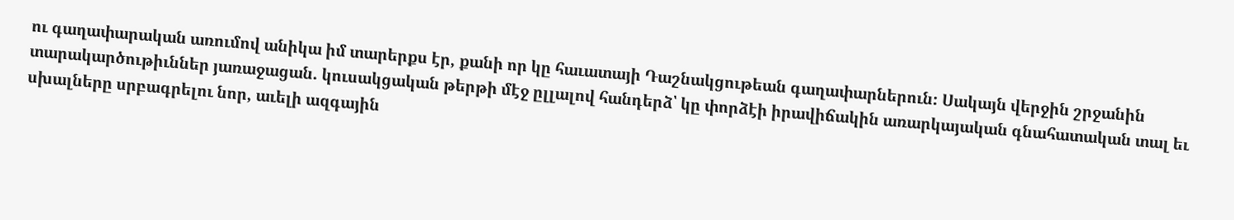ու գաղափարական առումով անիկա իմ տարերքս էր, քանի որ կը հաւատայի Դաշնակցութեան գաղափարներուն։ Սակայն վերջին շրջանին տարակարծութիւններ յառաջացան. կուսակցական թերթի մէջ ըլլալով հանդերձ՝ կը փորձէի իրավիճակին առարկայական գնահատական տալ եւ սխալները սրբագրելու նոր, աւելի ազգային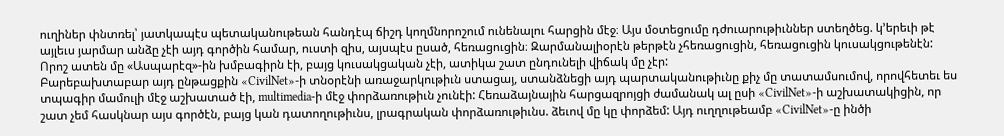ուղիներ փնտռել՝ յատկապէս պետականութեան հանդէպ ճիշդ կողմնորոշում ունենալու հարցին մէջ։ Այս մօտեցումը դժուարութիւններ ստեղծեց. կ՚երեւի թէ այլեւս յարմար անձը չէի այդ գործին համար, ուստի զիս, այսպէս ըսած, հեռացուցին։ Զարմանալիօրէն թերթէն չհեռացուցին, հեռացուցին կուսակցութենէն: Որոշ ատեն մը «Ասպարէզ»-ին խմբագիրն էի, բայց կուսակցական չէի, ատիկա շատ ընդունելի վիճակ մը չէր:
Բարեբախտաբար այդ ընթացքին «CivilNet»-ի տնօրէնի առաջարկութիւն ստացայ, ստանձնեցի այդ պարտականութիւնը քիչ մը տատամսումով, որովհետեւ ես տպագիր մամուլի մէջ աշխատած էի, multimedia-ի մէջ փորձառութիւն չունէի: Հեռաձայնային հարցազրոյցի ժամանակ ալ ըսի «CivilNet»-ի աշխատակիցին, որ շատ չեմ հասկնար այս գործէն, բայց կան դատողութիւնս, լրագրական փորձառութիւնս. ձեւով մը կը փորձեմ: Այդ ուղղութեամբ «CivilNet»-ը ինծի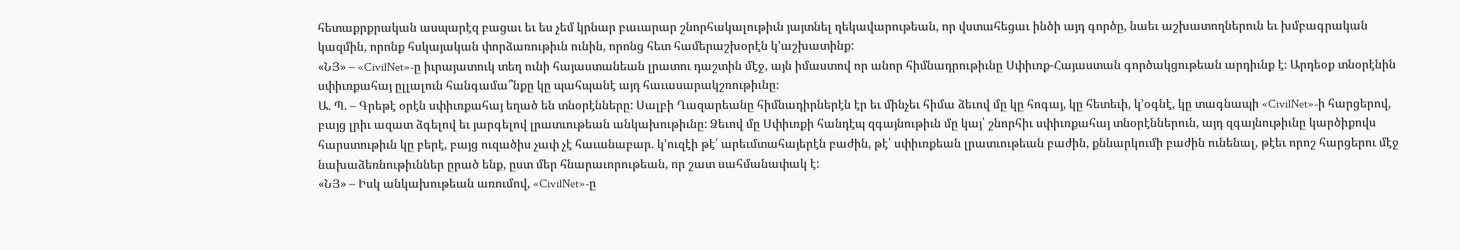հետաքրքրական ասպարէզ բացաւ եւ ես չեմ կրնար բաւարար շնորհակալութիւն յայտնել ղեկավարութեան, որ վստահեցաւ ինծի այդ գործը, նաեւ աշխատողներուն եւ խմբագրական կազմին, որոնք հսկայական փորձառութիւն ունին, որոնց հետ համերաշխօրէն կ՚աշխատինք:
«ՆՅ» – «CivilNet»-ը իւրայատուկ տեղ ունի հայաստանեան լրատու դաշտին մէջ, այն իմաստով որ անոր հիմնադրութիւնը Սփիւռք-Հայաստան գործակցութեան արդիւնք է։ Արդեօք տնօրէնին սփիւռքահայ ըլլալուն հանգամա՞նքը կը պահպանէ այդ հաւասարակշռութիւնը։
Ա. Պ. – Գրեթէ օրէն սփիւռքահայ եղած են տնօրէնները: Սալբի Ղազարեանը հիմնադիրներէն էր եւ մինչեւ հիմա ձեւով մը կը հոգայ, կը հետեւի, կ՚օգնէ, կը տագնապի «CivilNet»-ի հարցերով, բայց լրիւ ազատ ձգելով եւ յարգելով լրատւութեան անկախութիւնը: Ձեւով մը Սփիւռքի հանդէպ զգայնութիւն մը կայ՝ շնորհիւ սփիւռքահայ տնօրէններուն, այդ զգայնութիւնը կարծիքովս հարստութիւն կը բերէ, բայց ուզածիս չափ չէ հաւանաբար. կ՚ուզէի թէ՛ արեւմտահայերէն բաժին, թէ՛ սփիւռքեան լրատւութեան բաժին, քննարկումի բաժին ունենալ, թէեւ որոշ հարցերու մէջ նախաձեռնութիւններ ըրած ենք, ըստ մեր հնարաւորութեան, որ շատ սահմանափակ է:
«ՆՅ» – Իսկ անկախութեան առումով, «CivilNet»-ը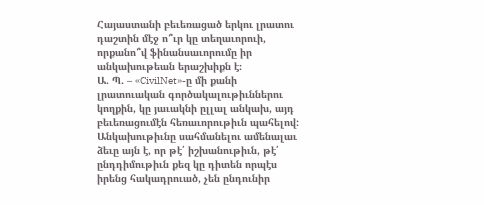Հայաստանի բեւեռացած երկու լրատու դաշտին մէջ ո՞ւր կը տեղաւորուի, որքանո՞վ ֆինանսաւորումը իր անկախութեան երաշխիքն է։
Ա. Պ. – «CivilNet»-ը մի քանի լրատուական գործակալութիւններու կողքին, կը յաւակնի ըլլալ անկախ, այդ բեւեռացումէն հեռաւորութիւն պահելով: Անկախութիւնը սահմանելու ամենալաւ ձեւը այն է, որ թէ՛ իշխանութիւն, թէ՛ ընդդիմութիւն քեզ կը դիտեն որպէս իրենց հակադրուած, չեն ընդունիր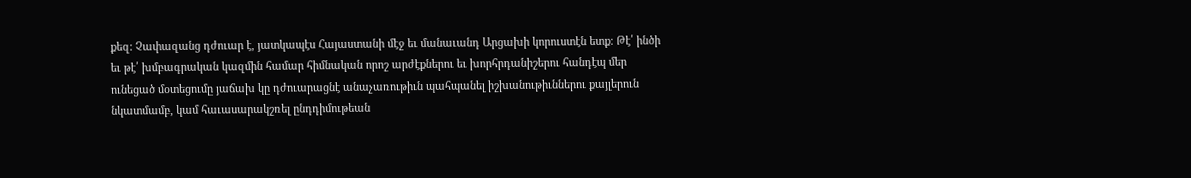քեզ: Չափազանց դժուար է, յատկապէս Հայաստանի մէջ եւ մանաւանդ Արցախի կորուստէն ետք։ Թէ՛ ինծի եւ թէ՛ խմբագրական կազմին համար հիմնական որոշ արժէքներու եւ խորհրդանիշերու հանդէպ մեր ունեցած մօտեցումը յաճախ կը դժուարացնէ անաչառութիւն պահպանել իշխանութիւններու քայլերուն նկատմամբ, կամ հաւասարակշռել ընդդիմութեան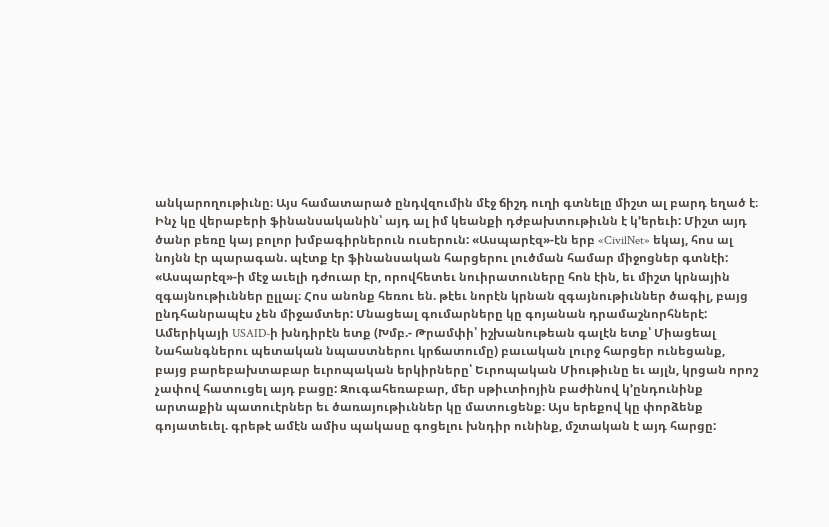անկարողութիւնը։ Այս համատարած ընդվզումին մէջ ճիշդ ուղի գտնելը միշտ ալ բարդ եղած է։
Ինչ կը վերաբերի ֆինանսականին՝ այդ ալ իմ կեանքի դժբախտութիւնն է կ՚երեւի: Միշտ այդ ծանր բեռը կայ բոլոր խմբագիրներուն ուսերուն: «Ասպարէզ»-էն երբ «CivilNet» եկայ, հոս ալ նոյնն էր պարագան. պէտք էր ֆինանսական հարցերու լուծման համար միջոցներ գտնէի: «Ասպարէզ»-ի մէջ աւելի դժուար էր, որովհետեւ նուիրատուները հոն էին, եւ միշտ կրնային զգայնութիւններ ըլլալ։ Հոս անոնք հեռու են. թէեւ նորէն կրնան զգայնութիւններ ծագիլ, բայց ընդհանրապէս չեն միջամտեր: Մնացեալ գումարները կը գոյանան դրամաշնորհներէ: Ամերիկայի USAID-ի խնդիրէն ետք (Խմբ.- Թրամփի՝ իշխանութեան գալէն ետք՝ Միացեալ Նահանգներու պետական նպաստներու կրճատումը) բաւական լուրջ հարցեր ունեցանք, բայց բարեբախտաբար եւրոպական երկիրները՝ Եւրոպական Միութիւնը եւ այլն, կրցան որոշ չափով հատուցել այդ բացը: Զուգահեռաբար, մեր սթիւտիոյին բաժինով կ՚ընդունինք արտաքին պատուէրներ եւ ծառայութիւններ կը մատուցենք։ Այս երեքով կը փորձենք գոյատեւել. գրեթէ ամէն ամիս պակասը գոցելու խնդիր ունինք, մշտական է այդ հարցը: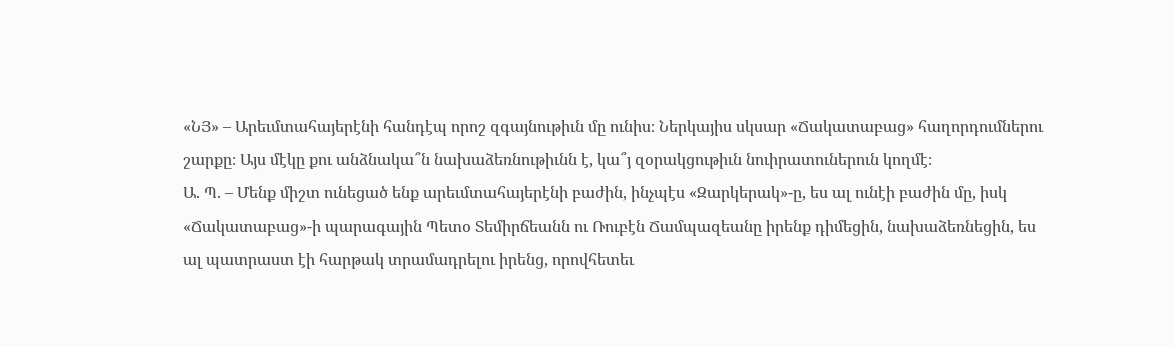«ՆՅ» – Արեւմտահայերէնի հանդէպ որոշ զգայնութիւն մը ունիս։ Ներկայիս սկսար «Ճակատաբաց» հաղորդումներու շարքը։ Այս մէկը քու անձնակա՞ն նախաձեռնութիւնն է, կա՞յ զօրակցութիւն նուիրատուներուն կողմէ։
Ա. Պ. – Մենք միշտ ունեցած ենք արեւմտահայերէնի բաժին, ինչպէս «Զարկերակ»-ը, ես ալ ունէի բաժին մը, իսկ «Ճակատաբաց»-ի պարագային Պետօ Տեմիրճեանն ու Ռուբէն Ճամպազեանը իրենք դիմեցին, նախաձեռնեցին, ես ալ պատրաստ էի հարթակ տրամադրելու իրենց, որովհետեւ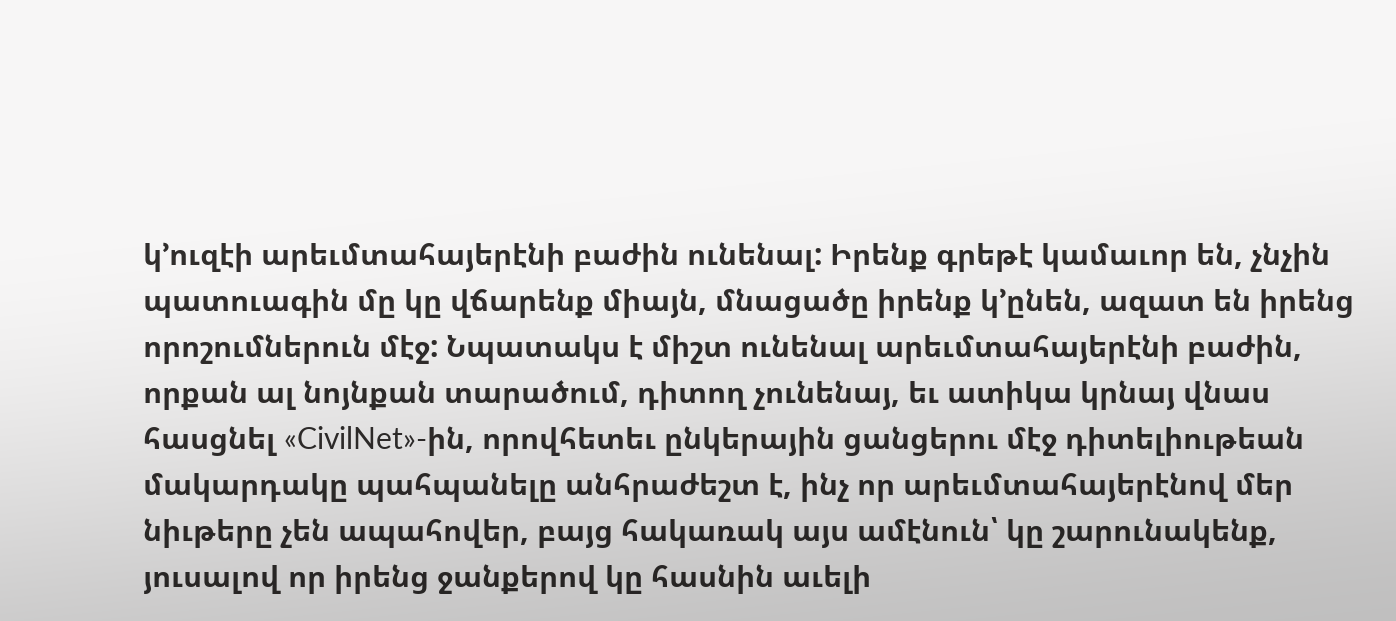կ՚ուզէի արեւմտահայերէնի բաժին ունենալ: Իրենք գրեթէ կամաւոր են, չնչին պատուագին մը կը վճարենք միայն, մնացածը իրենք կ՚ընեն, ազատ են իրենց որոշումներուն մէջ: Նպատակս է միշտ ունենալ արեւմտահայերէնի բաժին, որքան ալ նոյնքան տարածում, դիտող չունենայ, եւ ատիկա կրնայ վնաս հասցնել «CivilNet»-ին, որովհետեւ ընկերային ցանցերու մէջ դիտելիութեան մակարդակը պահպանելը անհրաժեշտ է, ինչ որ արեւմտահայերէնով մեր նիւթերը չեն ապահովեր, բայց հակառակ այս ամէնուն՝ կը շարունակենք, յուսալով որ իրենց ջանքերով կը հասնին աւելի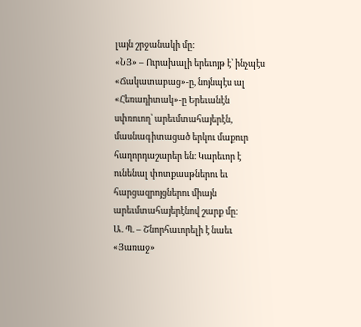լայն շրջանակի մը:
«ՆՅ» – Ուրախալի երեւոյթ է՝ ինչպէս «Ճակատաբաց»-ը, նոյնպէս ալ «Հեռադիտակ»-ը Երեւանէն սփռուող՝ արեւմտահայերէն, մասնագիտացած երկու մաքուր հաղորդաշարեր են։ Կարեւոր է ունենալ փոտքասթներու եւ հարցազրոյցներու միայն արեւմտահայերէնով շարք մը։
Ա. Պ. – Շնորհաւորելի է նաեւ «Յառաջ»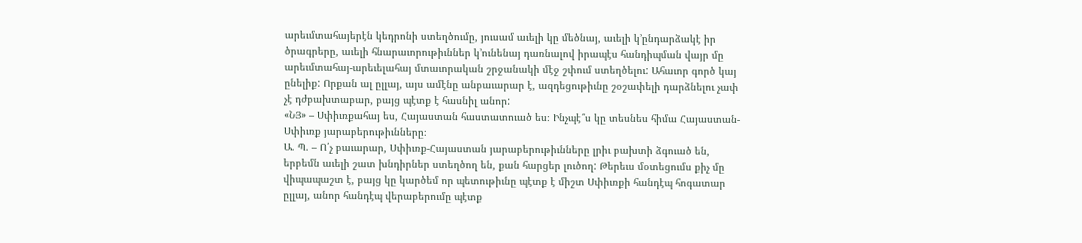արեւմտահայերէն կեդրոնի ստեղծումը, յուսամ աւելի կը մեծնայ, աւելի կ՚ընդարձակէ իր ծրագրերը, աւելի հնարաւորութիւններ կ՚ունենայ դառնալով իրապէս հանդիպման վայր մը արեւմտահայ-արեւելահայ մտաւորական շրջանակի մէջ շփում ստեղծելու: Ահաւոր գործ կայ ընելիք: Որքան ալ ըլլայ, այս ամէնը անբաւարար է, ազդեցութիւնը շօշափելի դարձնելու չափ չէ դժբախտաբար, բայց պէտք է հասնիլ անոր:
«ՆՅ» – Սփիւռքահայ ես, Հայաստան հաստատուած ես։ Ինչպէ՞ս կը տեսնես հիմա Հայաստան-Սփիւռք յարաբերութիւնները։
Ա. Պ. – Ո՛չ բաւարար, Սփիւռք-Հայաստան յարաբերութիւնները լրիւ բախտի ձգուած են, երբեմն աւելի շատ խնդիրներ ստեղծող են, քան հարցեր լուծող: Թերեւս մօտեցումս քիչ մը վիպապաշտ է, բայց կը կարծեմ որ պետութիւնը պէտք է միշտ Սփիւռքի հանդէպ հոգատար ըլլայ, անոր հանդէպ վերաբերումը պէտք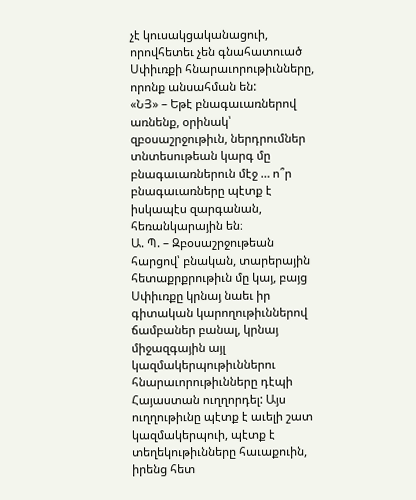չէ կուսակցականացուի, որովհետեւ չեն գնահատուած Սփիւռքի հնարաւորութիւնները, որոնք անսահման են:
«ՆՅ» – Եթէ բնագաւառներով առնենք, օրինակ՝ զբօսաշրջութիւն, ներդրումներ տնտեսութեան կարգ մը բնագաւառներուն մէջ … ո՞ր բնագաւառները պէտք է իսկապէս զարգանան, հեռանկարային են։
Ա. Պ. – Զբօսաշրջութեան հարցով՝ բնական, տարերային հետաքրքրութիւն մը կայ, բայց Սփիւռքը կրնայ նաեւ իր գիտական կարողութիւններով ճամբաներ բանալ, կրնայ միջազգային այլ կազմակերպութիւններու հնարաւորութիւնները դէպի Հայաստան ուղղորդել: Այս ուղղութիւնը պէտք է աւելի շատ կազմակերպուի, պէտք է տեղեկութիւնները հաւաքուին, իրենց հետ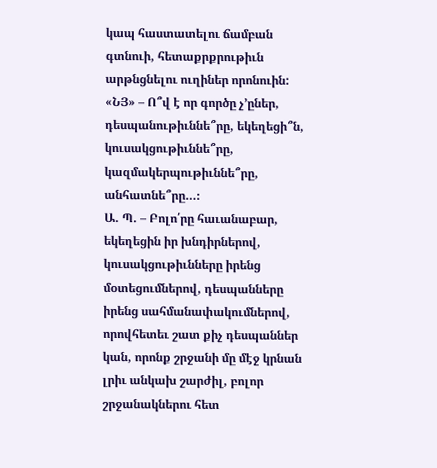կապ հաստատելու ճամբան գտնուի, հետաքրքրութիւն արթնցնելու ուղիներ որոնուին:
«ՆՅ» – Ո՞վ է որ գործը չ’ըներ, դեսպանութիւննե՞րը, եկեղեցի՞ն, կուսակցութիւննե՞րը, կազմակերպութիւննե՞րը, անհատնե՞րը…։
Ա. Պ. – Բոլո՛րը հաւանաբար, եկեղեցին իր խնդիրներով, կուսակցութիւնները իրենց մօտեցումներով, դեսպանները իրենց սահմանափակումներով, որովհետեւ շատ քիչ դեսպաններ կան, որոնք շրջանի մը մէջ կրնան լրիւ անկախ շարժիլ, բոլոր շրջանակներու հետ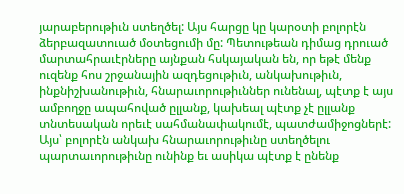յարաբերութիւն ստեղծել: Այս հարցը կը կարօտի բոլորէն ձերբազատուած մօտեցումի մը: Պետութեան դիմաց դրուած մարտահրաւէրները այնքան հսկայական են, որ եթէ մենք ուզենք հոս շրջանային ազդեցութիւն, անկախութիւն, ինքնիշխանութիւն, հնարաւորութիւններ ունենալ, պէտք է այս ամբողջը ապահոված ըլլանք, կախեալ պէտք չէ ըլլանք տնտեսական որեւէ սահմանափակումէ, պատժամիջոցներէ: Այս՝ բոլորէն անկախ հնարաւորութիւնը ստեղծելու պարտաւորութիւնը ունինք եւ ասիկա պէտք է ընենք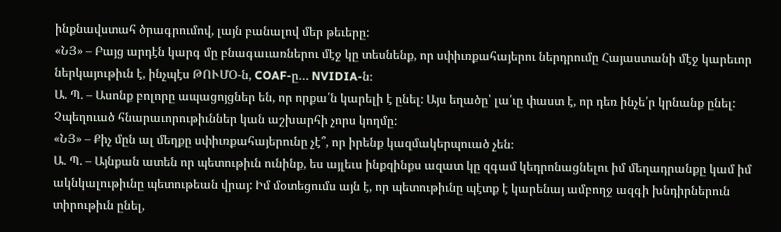ինքնավստահ ծրագրումով, լայն բանալով մեր թեւերը:
«ՆՅ» – Բայց արդէն կարգ մը բնագաւառներու մէջ կը տեսնենք, որ սփիւռքահայերու ներդրումը Հայաստանի մէջ կարեւոր ներկայութիւն է, ինչպէս ԹՈՒՄՕ-ն, COAF-ը… NVIDIA-ն։
Ա. Պ. – Ասոնք բոլորը ապացոյցներ են, որ որքա՛ն կարելի է ընել: Այս եղածը՝ լա՛ւը փաստ է, որ դեռ ինչե՛ր կրնանք ընել: Չպեղուած հնարաւորութիւններ կան աշխարհի չորս կողմը:
«ՆՅ» – Քիչ մըն ալ մեղքը սփիւռքահայերունը չէ՞, որ իրենք կազմակերպուած չեն։
Ա. Պ. – Այնքան ատեն որ պետութիւն ունինք, ես այլեւս ինքզինքս ազատ կը զգամ կեդրոնացնելու իմ մեղադրանքը կամ իմ ակնկալութիւնը պետութեան վրայ: Իմ մօտեցումս այն է, որ պետութիւնը պէտք է կարենայ ամբողջ ազգի խնդիրներուն տիրութիւն ընել,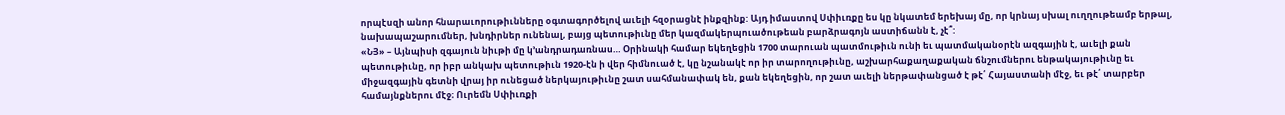որպէսզի անոր հնարաւորութիւնները օգտագործելով աւելի հզօրացնէ ինքզինք: Այդ իմաստով Սփիւռքը ես կը նկատեմ երեխայ մը, որ կրնայ սխալ ուղղութեամբ երթալ, նախապաշարումներ, խնդիրներ ունենալ, բայց պետութիւնը մեր կազմակերպուածութեան բարձրագոյն աստիճանն է, չէ՞:
«ՆՅ» – Այնպիսի զգայուն նիւթի մը կ՚անդրադառնաս… Օրինակի համար եկեղեցին 1700 տարուան պատմութիւն ունի եւ պատմականօրէն ազգային է, աւելի քան պետութիւնը, որ իբր անկախ պետութիւն 1920-էն ի վեր հիմնուած է, կը նշանակէ որ իր տարողութիւնը, աշխարհաքաղաքական ճնշումներու ենթակայութիւնը եւ միջազգային գետնի վրայ իր ունեցած ներկայութիւնը շատ սահմանափակ են, քան եկեղեցին, որ շատ աւելի ներթափանցած է թէ՛ Հայաստանի մէջ, եւ թէ՛ տարբեր համայնքներու մէջ։ Ուրեմն Սփիւռքի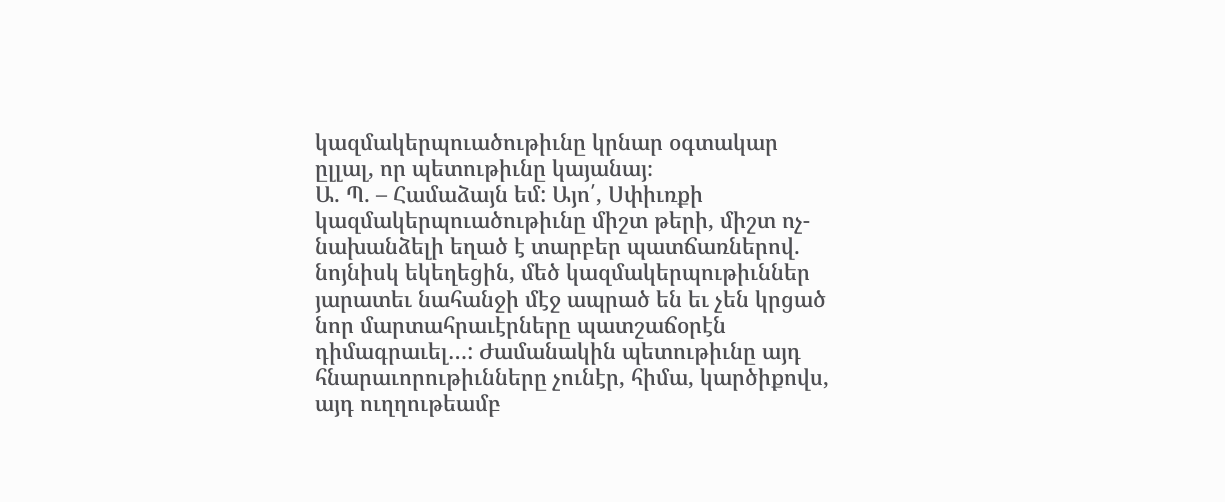կազմակերպուածութիւնը կրնար օգտակար ըլլալ, որ պետութիւնը կայանայ։
Ա. Պ. – Համաձայն եմ: Այո՛, Սփիւռքի կազմակերպուածութիւնը միշտ թերի, միշտ ոչ-նախանձելի եղած է տարբեր պատճառներով. նոյնիսկ եկեղեցին, մեծ կազմակերպութիւններ յարատեւ նահանջի մէջ ապրած են եւ չեն կրցած նոր մարտահրաւէրները պատշաճօրէն դիմագրաւել…: Ժամանակին պետութիւնը այդ հնարաւորութիւնները չունէր, հիմա, կարծիքովս, այդ ուղղութեամբ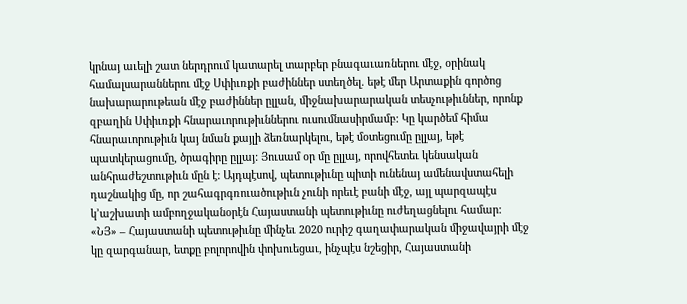կրնայ աւելի շատ ներդրում կատարել տարբեր բնագաւառներու մէջ, օրինակ համալսարաններու մէջ Սփիւռքի բաժիններ ստեղծել. եթէ մեր Արտաքին գործոց նախարարութեան մէջ բաժիններ ըլլան, միջնախարարական տեսչութիւններ, որոնք զբաղին Սփիւռքի հնարաւորութիւններու ուսումնասիրմամբ: Կը կարծեմ հիմա հնարաւորութիւն կայ նման քայլի ձեռնարկելու, եթէ մօտեցումը ըլլայ, եթէ պատկերացումը, ծրագիրը ըլլայ: Յուսամ օր մը ըլլայ, որովհետեւ կենսական անհրաժեշտութիւն մըն է: Այդպէսով, պետութիւնը պիտի ունենայ ամենավստահելի դաշնակից մը, որ շահագրգռուածութիւն չունի որեւէ բանի մէջ, այլ պարզապէս կ՚աշխատի ամբողջականօրէն Հայաստանի պետութիւնը ուժեղացնելու համար:
«ՆՅ» – Հայաստանի պետութիւնը մինչեւ 2020 ուրիշ գաղափարական միջավայրի մէջ կը զարգանար, ետքը բոլորովին փոխուեցաւ, ինչպէս նշեցիր, Հայաստանի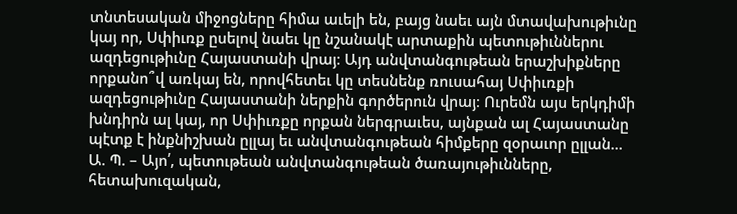տնտեսական միջոցները հիմա աւելի են, բայց նաեւ այն մտավախութիւնը կայ որ, Սփիւռք ըսելով նաեւ կը նշանակէ արտաքին պետութիւններու ազդեցութիւնը Հայաստանի վրայ։ Այդ անվտանգութեան երաշխիքները որքանո՞վ առկայ են, որովհետեւ կը տեսնենք ռուսահայ Սփիւռքի ազդեցութիւնը Հայաստանի ներքին գործերուն վրայ։ Ուրեմն այս երկդիմի խնդիրն ալ կայ, որ Սփիւռքը որքան ներգրաւես, այնքան ալ Հայաստանը պէտք է ինքնիշխան ըլլայ եւ անվտանգութեան հիմքերը զօրաւոր ըլլան…
Ա. Պ. – Այո՛, պետութեան անվտանգութեան ծառայութիւնները, հետախուզական,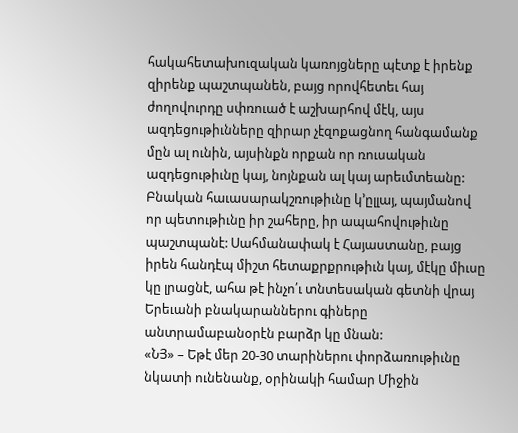հակահետախուզական կառոյցները պէտք է իրենք զիրենք պաշտպանեն, բայց որովհետեւ հայ ժողովուրդը սփռուած է աշխարհով մէկ, այս ազդեցութիւնները զիրար չէզոքացնող հանգամանք մըն ալ ունին, այսինքն որքան որ ռուսական ազդեցութիւնը կայ, նոյնքան ալ կայ արեւմտեանը: Բնական հաւասարակշռութիւնը կ՚ըլլայ, պայմանով որ պետութիւնը իր շահերը, իր ապահովութիւնը պաշտպանէ: Սահմանափակ է Հայաստանը, բայց իրեն հանդէպ միշտ հետաքրքրութիւն կայ, մէկը միւսը կը լրացնէ, ահա թէ ինչո՛ւ տնտեսական գետնի վրայ Երեւանի բնակարաններու գիները անտրամաբանօրէն բարձր կը մնան:
«ՆՅ» – Եթէ մեր 20-30 տարիներու փորձառութիւնը նկատի ունենանք, օրինակի համար Միջին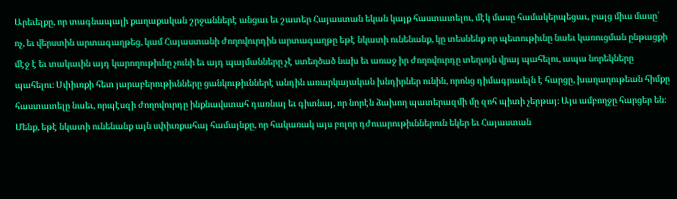Արեւելքը, որ տագնապալի քաղաքական շրջաններէ անցաւ եւ շատեր Հայաստան եկան կայք հաստատելու, մէկ մասը համակերպեցաւ, բայց միւս մասը՝ ոչ, եւ վերստին արտագաղթեց, կամ Հայաստանի ժողովուրդին արտագաղթը եթէ նկատի ունենանք, կը տեսնենք որ պետութիւնը նաեւ կառուցման ընթացքի մէջ է եւ տակաւին այդ կարողութիւնը չունի եւ այդ պայմանները չէ ստեղծած նախ եւ առաջ իր ժողովուրդը տեղւոյն վրայ պահելու, ապա նորեկները պահելու։ Սփիւռքի հետ յարաբերութիւնները ցանկութիւններէ անդին առարկայական խնդիրներ ունին, որոնց դիմագրաւելն է հարցը, խաղաղութեան հիմքը հաստատելը նաեւ, որպէսզի ժողովուրդը ինքնավստահ դառնայ եւ գիտնայ, որ նորէն ձախող պատերազմի մը զոհ պիտի չերթայ։ Այս ամբողջը հարցեր են։ Մենք, եթէ նկատի ունենանք այն սփիւռքահայ համայնքը, որ հակառակ այս բոլոր դժուարութիւններուն եկեր եւ Հայաստան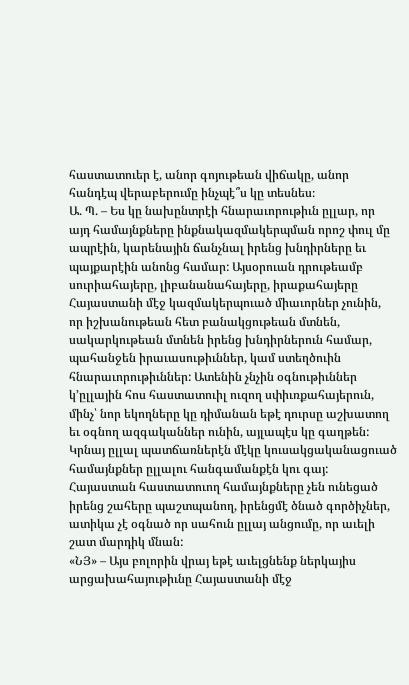հաստատուեր է, անոր գոյութեան վիճակը, անոր հանդէպ վերաբերումը ինչպէ՞ս կը տեսնես։
Ա. Պ. – Ես կը նախընտրէի հնարաւորութիւն ըլլար, որ այդ համայնքները ինքնակազմակերպման որոշ փուլ մը ապրէին, կարենային ճանչնալ իրենց խնդիրները եւ պայքարէին անոնց համար: Այսօրուան դրութեամբ սուրիահայերը, լիբանանահայերը, իրաքահայերը Հայաստանի մէջ կազմակերպուած միաւորներ չունին, որ իշխանութեան հետ բանակցութեան մտնեն, սակարկութեան մտնեն իրենց խնդիրներուն համար, պահանջեն իրաւասութիւններ, կամ ստեղծուին հնարաւորութիւններ: Ատենին չնչին օգնութիւններ կ՚ըլլային հոս հաստատուիլ ուզող սփիւռքահայերուն, մինչ՝ նոր եկողները կը դիմանան եթէ դուրսը աշխատող եւ օգնող ազգականներ ունին, այլապէս կը գաղթեն: Կրնայ ըլլալ պատճառներէն մէկը կուսակցականացուած համայնքներ ըլլալու հանգամանքէն կու գայ: Հայաստան հաստատուող համայնքները չեն ունեցած իրենց շահերը պաշտպանող, իրենցմէ ծնած գործիչներ, ատիկա չէ օգնած որ սահուն ըլլայ անցումը, որ աւելի շատ մարդիկ մնան:
«ՆՅ» – Այս բոլորին վրայ եթէ աւելցնենք ներկայիս արցախահայութիւնը Հայաստանի մէջ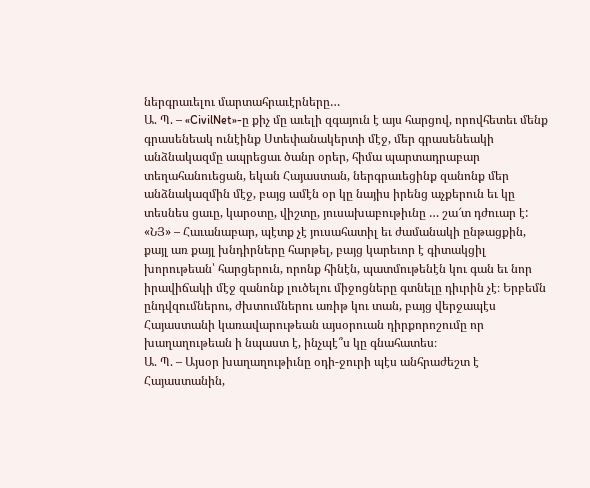ներգրաւելու մարտահրաւէրները…
Ա. Պ. – «CivilNet»-ը քիչ մը աւելի զգայուն է այս հարցով, որովհետեւ մենք գրասենեակ ունէինք Ստեփանակերտի մէջ, մեր գրասենեակի անձնակազմը ապրեցաւ ծանր օրեր, հիմա պարտադրաբար տեղահանուեցան, եկան Հայաստան, ներգրաւեցինք զանոնք մեր անձնակազմին մէջ, բայց ամէն օր կը նայիս իրենց աչքերուն եւ կը տեսնես ցաւը, կարօտը, վիշտը, յուսախաբութիւնը … շա՜տ դժուար է:
«ՆՅ» – Հաւանաբար, պէտք չէ յուսահատիլ եւ ժամանակի ընթացքին, քայլ առ քայլ խնդիրները հարթել, բայց կարեւոր է գիտակցիլ խորութեան՝ հարցերուն, որոնք հինէն, պատմութենէն կու գան եւ նոր իրավիճակի մէջ զանոնք լուծելու միջոցները գտնելը դիւրին չէ։ Երբեմն ընդվզումներու, ժխտումներու առիթ կու տան, բայց վերջապէս Հայաստանի կառավարութեան այսօրուան դիրքորոշումը որ խաղաղութեան ի նպաստ է, ինչպէ՞ս կը գնահատես։
Ա. Պ. – Այսօր խաղաղութիւնը օդի-ջուրի պէս անհրաժեշտ է Հայաստանին,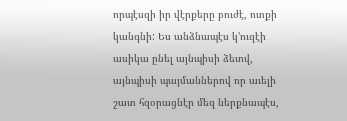որպէսզի իր վէրքերը բուժէ, ոտքի կանգնի: Ես անձնապէս կ՚ուզէի ասիկա ընել այնպիսի ձեւով, այնպիսի պայմաններով որ աւելի շատ հզօրացնէր մեզ ներքնապէս,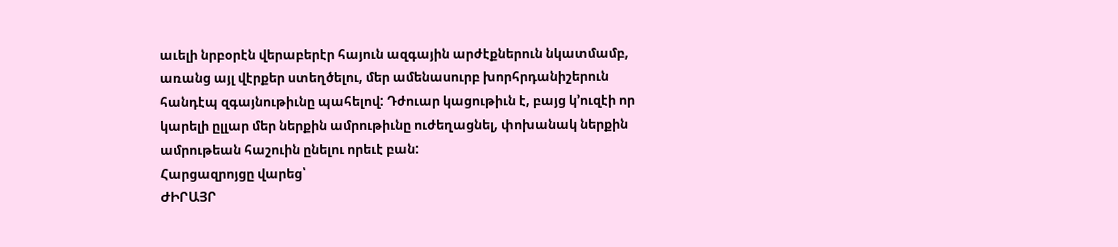աւելի նրբօրէն վերաբերէր հայուն ազգային արժէքներուն նկատմամբ, առանց այլ վէրքեր ստեղծելու, մեր ամենասուրբ խորհրդանիշերուն հանդէպ զգայնութիւնը պահելով: Դժուար կացութիւն է, բայց կ՚ուզէի որ կարելի ըլլար մեր ներքին ամրութիւնը ուժեղացնել, փոխանակ ներքին ամրութեան հաշուին ընելու որեւէ բան:
Հարցազրոյցը վարեց՝
ԺԻՐԱՅՐ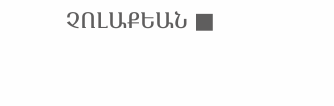ՉՈԼԱՔԵԱՆ ■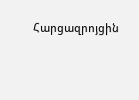Հարցազրոյցին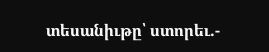տեսանիւթը՝ ստորեւ.-